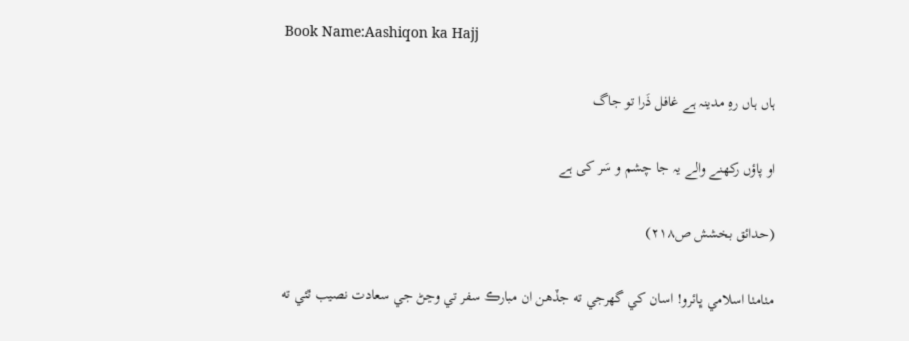Book Name:Aashiqon ka Hajj

ہاں ہاں رہِ مدینہ ہے غافل ذَرا تو جاگ

او پاؤں رکھنے والے یہ جا چشم و سَر کی ہے

(حدائق بخشش ص۲۱۸)

مٺامٺا اسلامي ڀائرو! اسان کي گهرجي ته جڏهن ان مبارڪ سفر تي وڃڻ جي سعادت نصيب ٿئي ته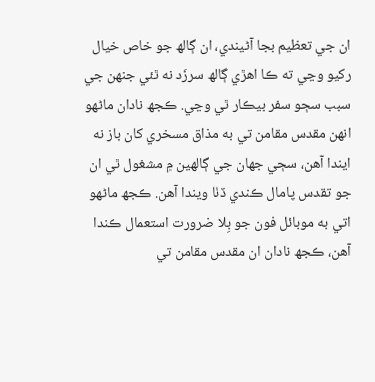ان جي تعظيم بجا آڻيندي، ان ڳالھ جو خاص خيال رکيو وڃي ته ڪا اهڙي ڳالھ سرزَد نه ٿئي جنهن جي سبب سڄو سفر بيڪار ٿي وڃي. ڪجھ نادان ماڻهو انهن مقدس مقامن تي به مذاق مسخري کان باز نه ايندا آهن، سڄي جهان جي ڳالهين ۾ مشغول ٿي ان جو تقدس پامال ڪندي ڏٺا ويندا آهن. ڪجھ ماڻهو اتي به موبائل فون جو بِلا ضرورت استعمال ڪندا آهن، ڪجھ نادان ان مقدس مقامن تي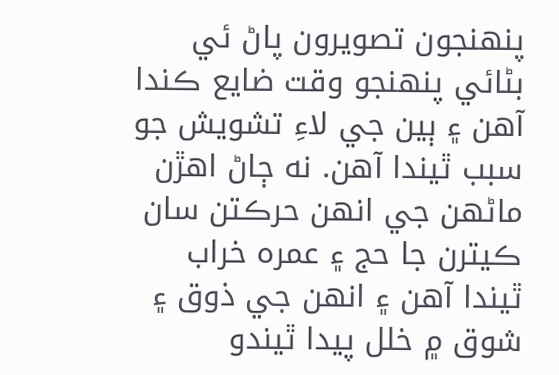پنهنجون تصويرون پاڻ ئي بڻائي پنهنجو وقت ضايع ڪندا آهن ۽ ٻين جي لاءِ تشويش جو سبب ٿيندا آهن. نه ڄاڻ اهڙن ماڻهن جي انهن حرڪتن سان ڪيترن جا حج ۽ عمره خراب ٿيندا آهن ۽ انهن جي ذوق ۽ شوق ۾ خلل پيدا ٿيندو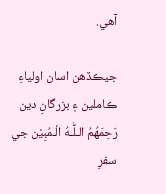آهي.

جيڪڏهن اسان اولياءِ ڪاملين ۽ بزرگانِ دين رَحِمَهُمُ الـلّٰـهُ الْـمُبِیْن جي سفرِ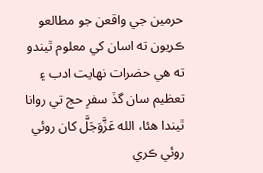حرمين جي واقعن جو مطالعو ڪريون ته اسان کي معلوم ٿيندو ته هي حضرات نهايت ادب ۽ تعظيم سان گڏ سفرِ حج تي روانا ٿيندا هئا، الله عَزَّوَجَلَّ کان روئي روئي ڪري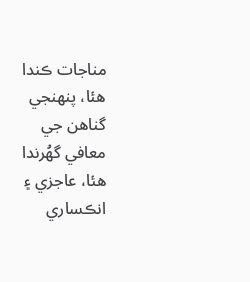مناجات ڪندا هئا، پنهنجي گناهن جي معافي گھُرندا هئا، عاجزي ۽ انڪساري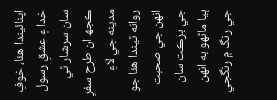اپنائيندا هئا، خوفِ خدا ۽ عشقِ رسول سان سرشار ٿي ڪجھ ان طرح سفرِ مدينه جي لاءِ روانه ٿيندا هئا جو انهن جي صحبت جي برڪت سان ٻيا ماڻهو به انهن جي رنگ ۾ رنگجي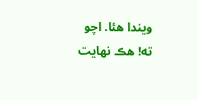ويندا هئا. اچو ته! هڪ نهايت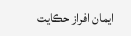ايمان افراز حڪايت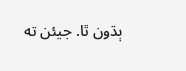ٻڌون ٿا. جيئن ته